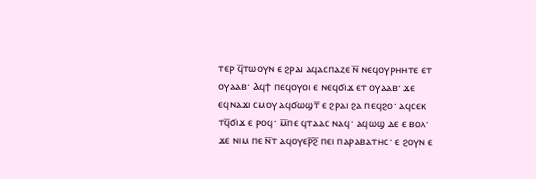ⲧⲉⲣ ϥ̅ⲧⲱⲟⲩⲛ ⲉ ϩⲣⲁⲓ ⲁϥⲁⲥⲡⲁⲍⲉ ⲛ̅ ⲛⲉϥⲟⲩⲣⲏⲏⲧⲉ ⲉⲧ
ⲟⲩⲁⲁⲃ· Ⲁϥϯ ⲡⲉϥⲟⲩⲟⲓ ⲉ ⲛⲉϥϭⲓϫ ⲉⲧ ⲟⲩⲁⲁⲃ· ϫⲉ
ⲉϥⲛⲁϫⲓ ⲥⲙⲟⲩ ⲁϥϭⲱϣⲧ̅ ⲉ ϩⲣⲁⲓ ϩⲁ ⲡⲉϥϩⲟ· ⲁϥⲥⲉⲕ
ⲧϥ̅ϭⲓϫ ⲉ ⲣⲟϥ· ⲙ̅ⲡⲉ ϥⲧⲁⲁⲥ ⲛⲁϥ· ⲁϥⲱϣ ⲇⲉ ⲉ ⲃⲟⲗ·
ϫⲉ ⲛⲓⲙ ⲡⲉ ⲛ̅ⲧ ⲁϥⲟⲩⲉⲣ̅ϩ̅ ⲡⲉⲓ ⲡⲁⲣⲁⲃⲁⲧⲏⲥ· ⲉ ϩⲟⲩⲛ ⲉ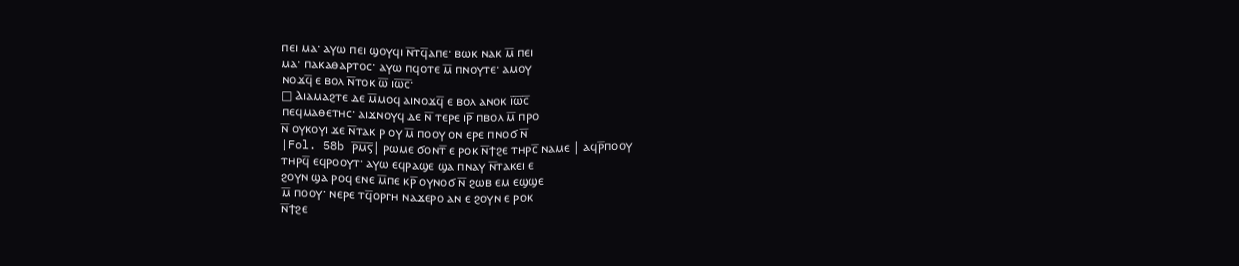ⲡⲉⲓ ⲙⲁ· ⲁⲩⲱ ⲡⲉⲓ ϣⲟⲩϥⲓ ⲛ̅ⲧϥ̅ⲁⲡⲉ· ⲃⲱⲕ ⲛⲁⲕ ⲙ̅ ⲡⲉⲓ
ⲙⲁ· ⲡⲁⲕⲁⲑⲁⲣⲧⲟⲥ· ⲁⲩⲱ ⲡϥⲟⲧⲉ ⲙ̅ ⲡⲛⲟⲩⲧⲉ· ⲁⲙⲟⲩ
ⲛⲟϫϥ̅ ⲉ ⲃⲟⲗ ⲛ̅ⲧⲟⲕ ⲱ̅ ⲓⲱ̅ⲥ̅·
□ Ⲁⲓⲁⲙⲁϩⲧⲉ ⲇⲉ ⲙ̅ⲙⲟϥ ⲁⲓⲛⲟϫϥ̅ ⲉ ⲃⲟⲗ ⲁⲛⲟⲕ ⲓ̅ⲱ̅ⲥ̅
ⲡⲉϥⲙⲁⲑⲉⲧⲏⲥ· ⲁⲓϫⲛⲟⲩϥ ⲇⲉ ⲛ̅ ⲧⲉⲣⲉ ⲓⲣ̅ ⲡⲃⲟⲗ ⲙ̅ ⲡⲣⲟ
ⲛ̅ ⲟⲩⲕⲟⲩⲓ ϫⲉ ⲛ̅ⲧⲁⲕ ⲣ ⲟⲩ ⲙ̅ ⲡⲟⲟⲩ ⲟⲛ ⲉⲣⲉ ⲡⲛⲟϭ ⲛ̅
|Fol. 58b ⲣ̅ⲙ̅ⲋ̅| ⲣⲱⲙⲉ ϭⲟⲛⲧ̅ ⲉ ⲣⲟⲕ ⲛ̅ϯϩⲉ ⲧⲏⲣⲥ̅ ⲛⲁⲙⲉ | ⲁϥⲣ̅ⲡⲟⲟⲩ
ⲧⲏⲣϥ̅ ⲉϥⲣⲟⲟⲩⲧ· ⲁⲩⲱ ⲉϥⲣⲁϣⲉ ϣⲁ ⲡⲛⲁⲩ ⲛ̅ⲧⲁⲕⲉⲓ ⲉ
ϩⲟⲩⲛ ϣⲁ ⲣⲟϥ ⲉⲛⲉ ⲙ̅ⲡⲉ ⲕⲣ̅ ⲟⲩⲛⲟϭ ⲛ̅ ϩⲱⲃ ⲉⲙ ⲉϣϣⲉ
ⲙ̅ ⲡⲟⲟⲩ· ⲛⲉⲣⲉ ⲧϥ̅ⲟⲣⲅⲏ ⲛⲁϫⲉⲣⲟ ⲁⲛ ⲉ ϩⲟⲩⲛ ⲉ ⲣⲟⲕ
ⲛ̅ϯϩⲉ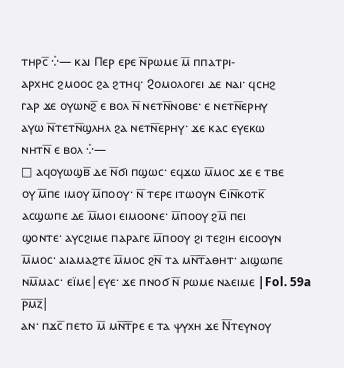ⲧⲏⲣⲥ̅ ⁛— ⲕⲁⲓ Ⲡⲉⲣ ⲉⲣⲉ ⲛ̅ⲣⲱⲙⲉ ⲙ̅ ⲡⲡⲁⲧⲣⲓ‐
ⲁⲣⲭⲏⲥ ϩⲙⲟⲟⲥ ϩⲁ ϩⲧⲏϥ· Ϩⲟⲙⲟⲗⲟⲅⲉⲓ ⲇⲉ ⲛⲁⲓ· ϥⲥⲏϩ
ⲅⲁⲣ ϫⲉ ⲟⲩⲱⲛϩ̅ ⲉ ⲃⲟⲗ ⲛ̅ ⲛⲉⲧⲛ̅ⲛⲟⲃⲉ· ⲉ ⲛⲉⲧⲛ̅ⲉⲣⲏⲩ
ⲁⲩⲱ ⲛ̅ⲧⲉⲧⲛ̅ϣⲗⲏⲗ ϩⲁ ⲛⲉⲧⲛ̅ⲉⲣⲏⲩ· ϫⲉ ⲕⲁⲥ ⲉⲩⲉⲕⲱ
ⲛⲏⲧⲛ̅ ⲉ ⲃⲟⲗ ⁛—
□ ⲁϥⲟⲩⲱϣⲃ̅ ⲇⲉ ⲛ̅ϭⲓ ⲡϣⲱⲥ· ⲉϥϫⲱ ⲙ̅ⲙⲟⲥ ϫⲉ ⲉ ⲧⲃⲉ
ⲟⲩ ⲙ̅ⲡⲉ ⲓⲙⲟⲩ ⲙ̅ⲡⲟⲟⲩ· ⲛ̅ ⲧⲉⲣⲉ ⲓⲧⲱⲟⲩⲛ Ⲉⲓⲛ̅ⲕⲟⲧⲕ̅
ⲁⲥϣⲱⲡⲉ ⲇⲉ ⲙ̅ⲙⲟⲓ ⲉⲓⲙⲟⲟⲛⲉ· ⲙ̅ⲡⲟⲟⲩ ϩⲙ̅ ⲡⲉⲓ
ϣⲟⲛⲧⲉ· ⲁⲩⲥϩⲓⲙⲉ ⲡⲁⲣⲁⲅⲉ ⲙ̅ⲡⲟⲟⲩ ϩⲓ ⲧⲉϩⲓⲏ ⲉⲓⲥⲟⲟⲩⲛ
ⲙ̅ⲙⲟⲥ· ⲁⲓⲁⲙⲁϩⲧⲉ ⲙ̅ⲙⲟⲥ ϩⲛ̅ ⲧⲁ ⲙⲛ̅ⲧ̅ⲁⲑⲏⲧ· ⲁⲓϣⲱⲡⲉ
ⲛⲙ̅ⲙⲁⲥ· ⲉⲓ̈ⲙⲉ|ⲉⲩⲉ· ϫⲉ ⲡⲛⲟϭ ⲛ̅ ⲣⲱⲙⲉ ⲛⲁⲉⲓⲙⲉ |Fol. 59a ⲣ̅ⲙ̅ⲍ̅|
ⲁⲛ· ⲡϫⲥ̅ ⲡⲉⲧⲟ ⲙ̅ ⲙⲛ̅ⲧ̅ⲣⲉ ⲉ ⲧⲁ ⲯⲩⲭⲏ ϫⲉ Ⲛ̅ⲧⲉⲩⲛⲟⲩ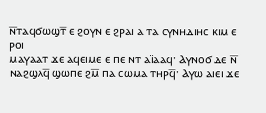ⲛ̅ⲧⲁϥϭⲱϣⲧ̅ ⲉ ϩⲟⲩⲛ ⲉ ϩⲣⲁⲓ ⲁ ⲧⲁ ⲥⲩⲛⲏⲇⲓⲏⲥ ⲕⲓⲙ ⲉ ⲣⲟⲓ
ⲙⲁⲩⲁⲁⲧ ϫⲉ ⲁϥⲉⲓⲙⲉ ⲉ ⲡⲉ ⲛⲧ ⲁⲓ̈ⲁⲁϥ· Ⲁⲩⲛⲟϭ ⲇⲉ ⲛ̅
ⲛⲁϩϣⲗϥ̅ ϣⲱⲡⲉ ϩⲙ̅ ⲡⲁ ⲥⲱⲙⲁ ⲧⲏⲣϥ̅· Ⲁⲩⲱ ⲁⲓⲉⲓ ϫⲉ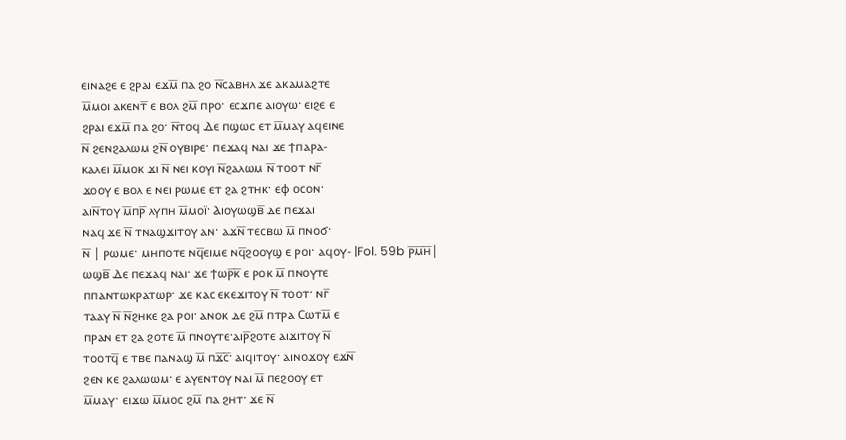ⲉⲓⲛⲁϩⲉ ⲉ ϩⲣⲁⲓ ⲉϫⲙ̅ ⲡⲁ ϩⲟ ⲛ̅ⲥⲁⲃⲏⲗ ϫⲉ ⲁⲕⲁⲙⲁϩⲧⲉ
ⲙ̅ⲙⲟⲓ ⲁⲕⲉⲛⲧ̅ ⲉ ⲃⲟⲗ ϩⲙ̅ ⲡⲣⲟ· ⲉⲥϫⲡⲉ ⲁⲓⲟⲩⲱ· ⲉⲓϩⲉ ⲉ
ϩⲣⲁⲓ ⲉϫⲙ̅ ⲡⲁ ϩⲟ· ⲛ̅ⲧⲟϥ Ⲇⲉ ⲡϣⲱⲥ ⲉⲧ ⲙ̅ⲙⲁⲩ ⲁϥⲉⲓⲛⲉ
ⲛ̅ ϩⲉⲛϩⲁⲗⲱⲙ ϩⲛ̅ ⲟⲩⲃⲓⲣⲉ· ⲡⲉϫⲁϥ ⲛⲁⲓ ϫⲉ ϯⲡⲁⲣⲁ‐
ⲕⲁⲗⲉⲓ ⲙ̅ⲙⲟⲕ ϫⲓ ⲛ̅ ⲛⲉⲓ ⲕⲟⲩⲓ ⲛ̅ϩⲁⲗⲱⲙ ⲛ̅ ⲧⲟⲟⲧ ⲛⲅ̅
ϫⲟⲟⲩ ⲉ ⲃⲟⲗ ⲉ ⲛⲉⲓ ⲣⲱⲙⲉ ⲉⲧ ϩⲁ ϩⲧⲏⲕ· ⲉⲫ ⲟⲥⲟⲛ·
ⲁⲓⲛ̅ⲧⲟⲩ ⲙ̅ⲡⲣ̅ ⲗⲩⲡⲏ ⲙ̅ⲙⲟⲓ̈· Ⲁⲓⲟⲩⲱϣⲃ̅ ⲇⲉ ⲡⲉϫⲁⲓ
ⲛⲁϥ ϫⲉ ⲛ̅ ⲧⲛⲁϣϫⲓⲧⲟⲩ ⲁⲛ· ⲁϫⲛ̅ ⲧⲉⲥⲃⲱ ⲙ̅ ⲡⲛⲟϭ·
ⲛ̅ | ⲣⲱⲙⲉ· ⲙⲏⲡⲟⲧⲉ ⲛϥ̅ⲉⲓⲙⲉ ⲛϥ̅ϩⲟⲟⲩϣ ⲉ ⲣⲟⲓ· ⲁϥⲟⲩ‐ |Fol. 59b ⲣ̅ⲙ̅ⲏ̅|
ⲱϣⲃ̅ Ⲇⲉ ⲡⲉϫⲁϥ ⲛⲁⲓ· ϫⲉ ϯⲱⲣ̅ⲕ̅ ⲉ ⲣⲟⲕ ⲙ̅ ⲡⲛⲟⲩⲧⲉ
ⲡⲡⲁⲛⲧⲱⲕⲣⲁⲧⲱⲣ· ϫⲉ ⲕⲁⲥ ⲉⲕⲉϫⲓⲧⲟⲩ ⲛ̅ ⲧⲟⲟⲧ· ⲛⲅ̅
ⲧⲁⲁⲩ ⲛ̅ ⲛ̅ϩⲏⲕⲉ ϩⲁ ⲣⲟⲓ· ⲁⲛⲟⲕ ⲇⲉ ϩⲙ̅ ⲡⲧⲣⲁ Ⲥⲱⲧⲙ̅ ⲉ
ⲡⲣⲁⲛ ⲉⲧ ϩⲁ ϩⲟⲧⲉ ⲙ̅ ⲡⲛⲟⲩⲧⲉ·ⲁⲓⲣ̅ϩⲟⲧⲉ ⲁⲓϫⲓⲧⲟⲩ ⲛ̅
ⲧⲟⲟⲧϥ̅ ⲉ ⲧⲃⲉ ⲡⲁⲛⲁϣ ⲙ̅ ⲡϫ̅ⲥ̅· ⲁⲓϥⲓⲧⲟⲩ· ⲁⲓⲛⲟϫⲟⲩ ⲉϫⲛ̅
ϩⲉⲛ ⲕⲉ ϩⲁⲗⲱⲱⲙ· ⲉ ⲁⲩⲉⲛⲧⲟⲩ ⲛⲁⲓ ⲙ̅ ⲡⲉϩⲟⲟⲩ ⲉⲧ
ⲙ̅ⲙⲁⲩ· ⲉⲓϫⲱ ⲙ̅ⲙⲟⲥ ϩⲙ̅ ⲡⲁ ϩⲏⲧ· ϫⲉ ⲛ̅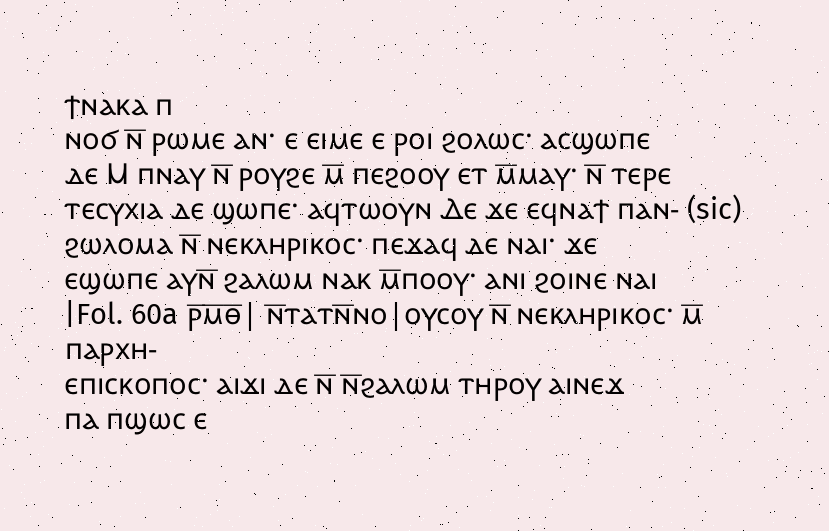ϯⲛⲁⲕⲁ ⲡ
ⲛⲟϭ ⲛ̅ ⲣⲱⲙⲉ ⲁⲛ· ⲉ ⲉⲓⲙⲉ ⲉ ⲣⲟⲓ ϩⲟⲗⲱⲥ· ⲁⲥϣⲱⲡⲉ
ⲇⲉ Ⲙ ⲡⲛⲁⲩ ⲛ̅ ⲣⲟⲩϩⲉ ⲙ̅ ⲡⲉϩⲟⲟⲩ ⲉⲧ ⲙ̅ⲙⲁⲩ· ⲛ̅ ⲧⲉⲣⲉ
ⲧⲉⲥⲩⲭⲓⲁ ⲇⲉ ϣⲱⲡⲉ· ⲁϥⲧⲱⲟⲩⲛ Ⲇⲉ ϫⲉ ⲉϥⲛⲁϯ ⲡⲁⲛ‐ (sic)
ϩⲱⲗⲟⲙⲁ ⲛ̅ ⲛⲉⲕⲗⲏⲣⲓⲕⲟⲥ· ⲡⲉϫⲁϥ ⲇⲉ ⲛⲁⲓ· ϫⲉ
ⲉϣⲱⲡⲉ ⲁⲩⲛ̅ ϩⲁⲗⲱⲙ ⲛⲁⲕ ⲙ̅ⲡⲟⲟⲩ· ⲁⲛⲓ ϩⲟⲓⲛⲉ ⲛⲁⲓ
|Fol. 60a ⲣ̅ⲙ̅ⲑ̅| ⲛ̅ⲧⲁⲧⲛ̅ⲛⲟ|ⲟⲩⲥⲟⲩ ⲛ̅ ⲛⲉⲕⲗⲏⲣⲓⲕⲟⲥ· ⲙ̅ ⲡⲁⲣⲭⲏ‐
ⲉⲡⲓⲥⲕⲟⲡⲟⲥ· ⲁⲓϫⲓ ⲇⲉ ⲛ̅ ⲛ̅ϩⲁⲗⲱⲙ ⲧⲏⲣⲟⲩ ⲁⲓⲛⲉϫ
ⲡⲁ ⲡϣⲱⲥ ⲉ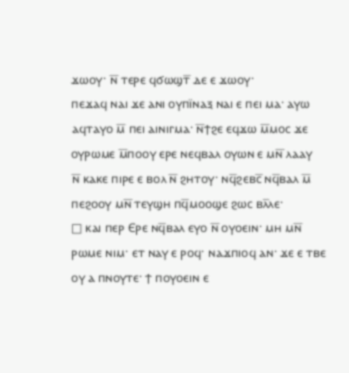ϫⲱⲟⲩ· ⲛ̅ ⲧⲉⲣⲉ ϥϭⲱϣⲧ̅ ⲇⲉ ⲉ ϫⲱⲟⲩ·
ⲡⲉϫⲁϥ ⲛⲁⲓ ϫⲉ ⲁⲛⲓ ⲟⲩⲡⲓ̈ⲛⲁⲝ ⲛⲁⲓ ⲉ ⲡⲉⲓ ⲙⲁ· ⲁⲩⲱ
ⲁϥⲧⲁⲩⲟ ⲙ̅ ⲡⲉⲓ ⲁⲓⲛⲓⲅⲙⲁ· ⲛ̅ϯϩⲉ ⲉϥϫⲱ ⲙ̅ⲙⲟⲥ ϫⲉ
ⲟⲩⲣⲱⲙⲉ ⲙ̅ⲡⲟⲟⲩ ⲉⲣⲉ ⲛⲉϥⲃⲁⲗ ⲟⲩⲱⲛ ⲉ ⲙⲛ̅ ⲗⲁⲁⲩ
ⲛ̅ ⲕⲁⲕⲉ ⲡⲓⲣⲉ ⲉ ⲃⲟⲗ ⲛ̅ ϩⲏⲧⲟⲩ· ⲛϥ̅ϩⲉⲃⲥ̅ ⲛϥ̅ⲃⲁⲗ ⲙ̅
ⲡⲉϩⲟⲟⲩ ⲙⲛ̅ ⲧⲉⲩϣⲏ ⲡϥ̅ⲙⲟⲟϣⲉ ϩⲱⲥ ⲃⲗ̅ⲗⲉ·
□ ⲕⲁⲓ ⲡⲉⲣ Ⲉⲣⲉ ⲛϥ̅ⲃⲁⲗ ⲉⲩⲟ ⲛ̅ ⲟⲩⲟⲉⲓⲛ· ⲙⲏ ⲙⲛ̅
ⲣⲱⲙⲉ ⲛⲓⲙ· ⲉⲧ ⲛⲁⲩ ⲉ ⲣⲟϥ· ⲛⲁϫⲡⲓⲟϥ ⲁⲛ· ϫⲉ ⲉ ⲧⲃⲉ
ⲟⲩ ⲁ ⲡⲛⲟⲩⲧⲉ· ϯ ⲡⲟⲩⲟⲉⲓⲛ ⲉ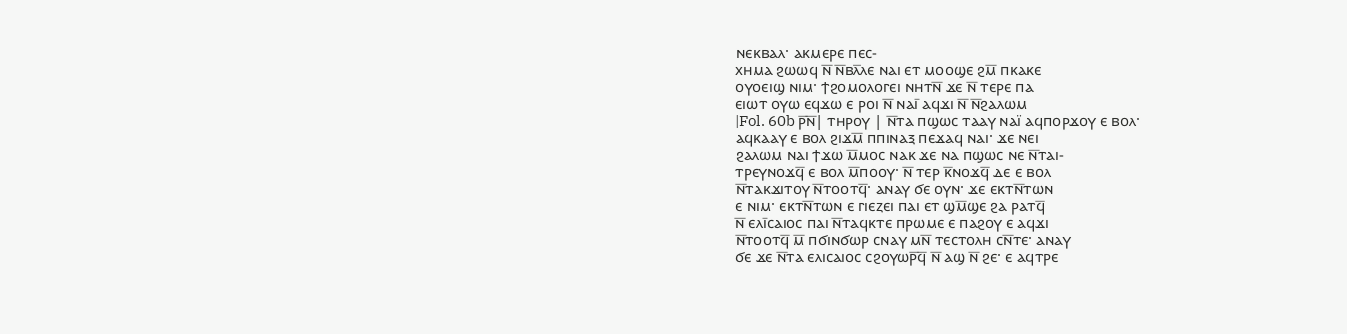ⲛⲉⲕⲃⲁⲗ· ⲁⲕⲙⲉⲣⲉ ⲡⲉⲥ‐
ⲭⲏⲙⲁ ϩⲱⲱϥ ⲛ̅ ⲛ̅ⲃⲗ̅ⲗⲉ ⲛⲁⲓ ⲉⲧ ⲙⲟⲟϣⲉ ϩⲙ̅ ⲡⲕⲁⲕⲉ
ⲟⲩⲟⲉⲓϣ ⲛⲓⲙ· ϯϩⲟⲙⲟⲗⲟⲅⲉⲓ ⲛⲏⲧⲛ̅ ϫⲉ ⲛ̅ ⲧⲉⲣⲉ ⲡⲁ
ⲉⲓⲱⲧ ⲟⲩⲱ ⲉϥϫⲱ ⲉ ⲣⲟⲓ ⲛ̅ ⲛⲁⲓ̅ ⲁϥϫⲓ ⲛ̅ ⲛ̅ϩⲁⲗⲱⲙ
|Fol. 60b ⲣ̅ⲛ̅| ⲧⲏⲣⲟⲩ | ⲛ̅ⲧⲁ ⲡϣⲱⲥ ⲧⲁⲁⲩ ⲛⲁⲓ̈ ⲁϥⲡⲟⲣϫⲟⲩ ⲉ ⲃⲟⲗ·
ⲁϥⲕⲁⲁⲩ ⲉ ⲃⲟⲗ ϩⲓϫⲙ̅ ⲡⲡⲓⲛⲁⲝ ⲡⲉϫⲁϥ ⲛⲁⲓ· ϫⲉ ⲛⲉⲓ
ϩⲁⲗⲱⲙ ⲛⲁⲓ ϯϫⲱ ⲙ̅ⲙⲟⲥ ⲛⲁⲕ ϫⲉ ⲛⲁ ⲡϣⲱⲥ ⲛⲉ ⲛ̅ⲧⲁⲓ‐
ⲧⲣⲉⲩⲛⲟϫϥ̅ ⲉ ⲃⲟⲗ ⲙ̅ⲡⲟⲟⲩ· ⲛ̅ ⲧⲉⲣ ⲕ̅ⲛⲟϫϥ̅ ⲇⲉ ⲉ ⲃⲟⲗ
ⲛ̅ⲧⲁⲕϫⲓⲧⲟⲩ ⲛ̅ⲧⲟⲟⲧϥ̅· ⲁⲛⲁⲩ ϭⲉ ⲟⲩⲛ· ϫⲉ ⲉⲕⲧⲛ̅ⲧⲱⲛ
ⲉ ⲛⲓⲙ· ⲉⲕⲧⲛ̅ⲧⲱⲛ ⲉ ⲅⲓⲉⲍⲉⲓ ⲡⲁⲓ ⲉⲧ ϣⲙ̅ϣⲉ ϩⲁ ⲣⲁⲧϥ̅
ⲛ̅ ⲉⲗⲓ̅ⲥⲁⲓⲟⲥ ⲡⲁⲓ ⲛ̅ⲧⲁϥⲕⲧⲉ ⲡⲣⲱⲙⲉ ⲉ ⲡⲁϩⲟⲩ ⲉ ⲁϥϫⲓ
ⲛ̅ⲧⲟⲟⲧϥ̅ ⲙ̅ ⲡϭⲓⲛϭⲱⲣ ⲥⲛⲁⲩ ⲙⲛ̅ ⲧⲉⲥⲧⲟⲗⲏ ⲥⲛ̅ⲧⲉ· ⲁⲛⲁⲩ
ϭⲉ ϫⲉ ⲛ̅ⲧⲁ ⲉⲗⲓⲥⲁⲓⲟⲥ ⲥϩⲟⲩⲱⲣ̅ϥ̅ ⲛ̅ ⲁϣ ⲛ̅ ϩⲉ· ⲉ ⲁϥⲧⲣⲉ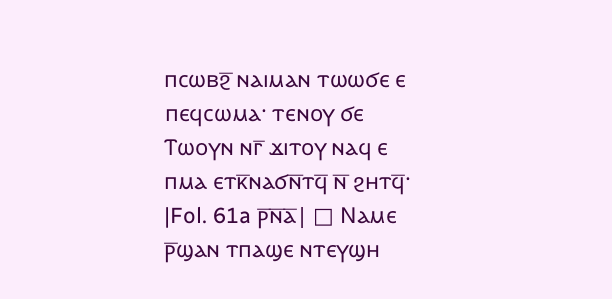ⲡⲥⲱⲃϩ̅ ⲛⲁⲓⲙⲁⲛ ⲧⲱⲱϭⲉ ⲉ ⲡⲉϥⲥⲱⲙⲁ· ⲧⲉⲛⲟⲩ ϭⲉ
Ⲧⲱⲟⲩⲛ ⲛⲅ̅ ϫⲓⲧⲟⲩ ⲛⲁϥ ⲉ ⲡⲙⲁ ⲉⲧⲕ̅ⲛⲁϭⲛ̅ⲧϥ̅ ⲛ̅ ϩⲏⲧϥ̅·
|Fol. 61a ⲣ̅ⲛ̅ⲁ̅| □ Ⲛⲁⲙⲉ ⲣ̅ϣⲁⲛ ⲧⲡⲁϣⲉ ⲛⲧⲉⲩϣⲏ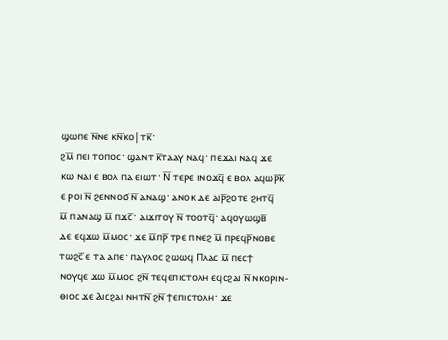ϣⲱⲡⲉ ⲛ̅ⲛⲉ ⲕⲛ̅ⲕⲟ|ⲧⲕ̅·
ϩⲙ̅ ⲡⲉⲓ ⲧⲟⲡⲟⲥ· ϣⲁⲛⲧ ⲕ̅ⲧⲁⲁⲩ ⲛⲁϥ· ⲡⲉϫⲁⲓ ⲛⲁϥ ϫⲉ
ⲕⲱ ⲛⲁⲓ ⲉ ⲃⲟⲗ ⲡⲁ ⲉⲓⲱⲧ· Ⲛ̅ ⲧⲉⲣⲉ ⲓⲛⲟϫϥ̅ ⲉ ⲃⲟⲗ ⲁϥⲱⲣ̅ⲕ̅
ⲉ ⲣⲟⲓ ⲛ̅ ϩⲉⲛⲛⲟϭ ⲛ̅ ⲁⲛⲁϣ· ⲁⲛⲟⲕ ⲇⲉ ⲁⲓⲣ̅ϩⲟⲧⲉ ϩⲏⲧϥ̅
ⲙ̅ ⲡⲁⲛⲁϣ ⲙ̅ ⲡϫⲥ̅· ⲁⲓϫⲓⲧⲟⲩ ⲛ̅ ⲧⲟⲟⲧϥ̅· ⲁϥⲟⲩⲱϣⲃ̅
ⲇⲉ ⲉϥϫⲱ ⲙ̅ⲙⲟⲥ· ϫⲉ ⲙ̅ⲡⲣ̅ ⲧⲣⲉ ⲡⲛⲉϩ ⲙ̅ ⲡⲣⲉϥⲣ̅ⲛⲟⲃⲉ
ⲧⲱϩⲥ̅ ⲉ ⲧⲁ ⲁⲡⲉ· ⲡⲁⲩⲗⲟⲥ ϩⲱⲱϥ Ⲡⲗⲁⲥ ⲙ̅ ⲡⲉⲥϯ
ⲛⲟⲩϥⲉ ϫⲱ ⲙ̅ⲙⲟⲥ ϩⲛ̅ ⲧⲉϥⲉⲡⲓⲥⲧⲟⲗⲏ ⲉϥⲥϩⲁⲓ ⲛ̅ ⲛⲕⲟⲣⲓⲛ‐
ⲑⲓⲟⲥ ϫⲉ Ⲁⲓⲥϩⲁⲓ ⲛⲏⲧⲛ̅ ϩⲛ̅ ϯⲉⲡⲓⲥⲧⲟⲗⲏ· ϫⲉ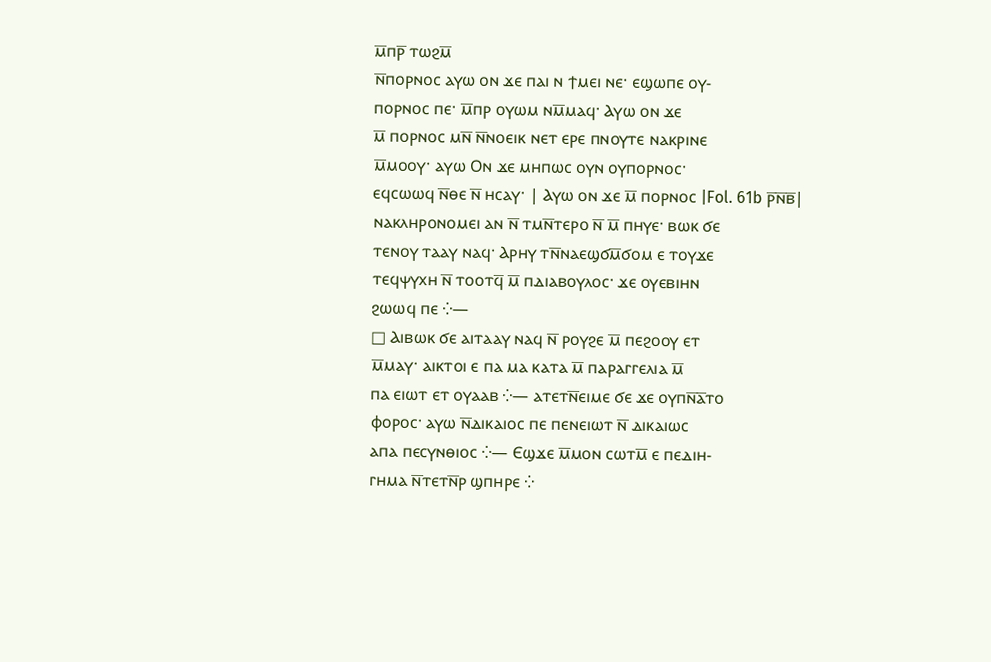ⲙ̅ⲡⲣ̅ ⲧⲱϩⲙ̅
ⲛ̅ⲡⲟⲣⲛⲟⲥ ⲁⲩⲱ ⲟⲛ ϫⲉ ⲡⲁⲓ ⲛ ϯⲙⲉⲓ ⲛⲉ· ⲉϣⲱⲡⲉ ⲟⲩ‐
ⲡⲟⲣⲛⲟⲥ ⲡⲉ· ⲙ̅ⲡⲣ ⲟⲩⲱⲙ ⲛⲙ̅ⲙⲁϥ· Ⲁⲩⲱ ⲟⲛ ϫⲉ
ⲙ̅ ⲡⲟⲣⲛⲟⲥ ⲙⲛ̅ ⲛ̅ⲛⲟⲉⲓⲕ ⲛⲉⲧ ⲉⲣⲉ ⲡⲛⲟⲩⲧⲉ ⲛⲁⲕⲣⲓⲛⲉ
ⲙ̅ⲙⲟⲟⲩ· ⲁⲩⲱ Ⲟⲛ ϫⲉ ⲙⲏⲡⲱⲥ ⲟⲩⲛ ⲟⲩⲡⲟⲣⲛⲟⲥ·
ⲉϥⲥⲱⲱϥ ⲛ̅ⲑⲉ ⲛ̅ ⲏⲥⲁⲩ· | Ⲁⲩⲱ ⲟⲛ ϫⲉ ⲙ̅ ⲡⲟⲣⲛⲟⲥ |Fol. 61b ⲣ̅ⲛ̅ⲃ̅|
ⲛⲁⲕⲗⲏⲣⲟⲛⲟⲙⲉⲓ ⲁⲛ ⲛ̅ ⲧⲙⲛ̅ⲧⲉⲣⲟ ⲛ̅ ⲙ̅ ⲡⲏⲩⲉ· ⲃⲱⲕ ϭⲉ
ⲧⲉⲛⲟⲩ ⲧⲁⲁⲩ ⲛⲁϥ· Ⲁⲣⲏⲩ ⲧⲛ̅ⲛⲁⲉϣϭⲙ̅ϭⲟⲙ ⲉ ⲧⲟⲩϫⲉ
ⲧⲉϥⲯⲩⲭⲏ ⲛ̅ ⲧⲟⲟⲧϥ̅ ⲙ̅ ⲡⲇⲓⲁⲃⲟⲩⲗⲟⲥ· ϫⲉ ⲟⲩⲉⲃⲓⲏⲛ
ϩⲱⲱϥ ⲡⲉ ⁛—
□ Ⲁⲓⲃⲱⲕ ϭⲉ ⲁⲓⲧⲁⲁⲩ ⲛⲁϥ ⲛ̅ ⲣⲟⲩϩⲉ ⲙ̅ ⲡⲉϩⲟⲟⲩ ⲉⲧ
ⲙ̅ⲙⲁⲩ· ⲁⲓⲕⲧⲟⲓ ⲉ ⲡⲁ ⲙⲁ ⲕⲁⲧⲁ ⲙ̅ ⲡⲁⲣⲁⲅⲅⲉⲗⲓⲁ ⲙ̅
ⲡⲁ ⲉⲓⲱⲧ ⲉⲧ ⲟⲩⲁⲁⲃ ⁛— ⲁⲧⲉⲧⲛ̅ⲉⲓⲙⲉ ϭⲉ ϫⲉ ⲟⲩⲡⲛ̅ⲁ̅ⲧⲟ
ⲫⲟⲣⲟⲥ· ⲁⲩⲱ ⲛ̅ⲇⲓⲕⲁⲓⲟⲥ ⲡⲉ ⲡⲉⲛⲉⲓⲱⲧ ⲛ̅ ⲇⲓⲕⲁⲓⲱⲥ
ⲁⲡⲁ ⲡⲉⲥⲩⲛⲑⲓⲟⲥ ⁛— Ⲉϣϫⲉ ⲙ̅ⲙⲟⲛ ⲥⲱⲧⲙ̅ ⲉ ⲡⲉⲇⲓⲏ‐
ⲅⲏⲙⲁ ⲛ̅ⲧⲉⲧⲛ̅ⲣ ϣⲡⲏⲣⲉ ⁛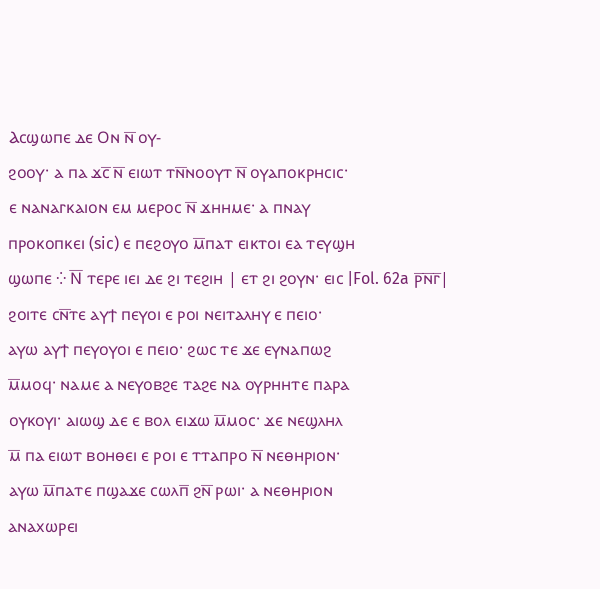Ⲁⲥϣⲱⲡⲉ ⲇⲉ Ⲟⲛ ⲛ̅ ⲟⲩ‐
ϩⲟⲟⲩ· ⲁ ⲡⲁ ϫⲥ̅ ⲛ̅ ⲉⲓⲱⲧ ⲧⲛ̅ⲛⲟⲟⲩⲧ ⲛ̅ ⲟⲩⲁⲡⲟⲕⲣⲏⲥⲓⲥ·
ⲉ ⲛⲁⲛⲁⲅⲕⲁⲓⲟⲛ ⲉⲙ ⲙⲉⲣⲟⲥ ⲛ̅ ϫⲏⲏⲙⲉ· ⲁ ⲡⲛⲁⲩ
ⲡⲣⲟⲕⲟⲡⲕⲉⲓ (sic) ⲉ ⲡⲉϩⲟⲩⲟ ⲙ̅ⲡⲁⲧ ⲉⲓⲕⲧⲟⲓ ⲉⲁ ⲧⲉⲩϣⲏ
ϣⲱⲡⲉ ⁛ Ⲛ̅ ⲧⲉⲣⲉ ⲓⲉⲓ ⲇⲉ ϩⲓ ⲧⲉϩⲓⲏ | ⲉⲧ ϩⲓ ϩⲟⲩⲛ· ⲉⲓⲥ |Fol. 62a ⲣ̅ⲛ̅ⲅ̅|
ϩⲟⲓⲧⲉ ⲥⲛ̅ⲧⲉ ⲁⲩϯ ⲡⲉⲩⲟⲓ ⲉ ⲣⲟⲓ ⲛⲉⲓⲧⲁⲗⲏⲩ ⲉ ⲡⲉⲓⲟ·
ⲁⲩⲱ ⲁⲩϯ ⲡⲉⲩⲟⲩⲟⲓ ⲉ ⲡⲉⲓⲟ· ϩⲱⲥ ⲧⲉ ϫⲉ ⲉⲩⲛⲁⲡⲱϩ
ⲙ̅ⲙⲟϥ· ⲛⲁⲙⲉ ⲁ ⲛⲉⲩⲟⲃϩⲉ ⲧⲁϩⲉ ⲛⲁ ⲟⲩⲣⲏⲏⲧⲉ ⲡⲁⲣⲁ
ⲟⲩⲕⲟⲩⲓ· ⲁⲓⲱϣ ⲇⲉ ⲉ ⲃⲟⲗ ⲉⲓϫⲱ ⲙ̅ⲙⲟⲥ· ϫⲉ ⲛⲉϣⲗⲏⲗ
ⲙ̅ ⲡⲁ ⲉⲓⲱⲧ ⲃⲟⲏⲑⲉⲓ ⲉ ⲣⲟⲓ ⲉ ⲧⲧⲁⲡⲣⲟ ⲛ̅ ⲛⲉⲑⲏⲣⲓⲟⲛ·
ⲁⲩⲱ ⲙ̅ⲡⲁⲧⲉ ⲡϣⲁϫⲉ ⲥⲱⲗⲡ̅ ϩⲛ̅ ⲣⲱⲓ· ⲁ ⲛⲉⲑⲏⲣⲓⲟⲛ
ⲁⲛⲁⲭⲱⲣⲉⲓ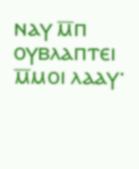ⲛⲁⲩ ⲙ̅ⲡ ⲟⲩⲃⲗⲁⲡⲧⲉⲓ ⲙ̅ⲙⲟⲓ ⲗⲁⲁⲩ·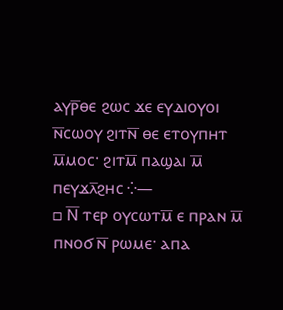ⲁⲩⲣ̅ⲑⲉ ϩⲱⲥ ϫⲉ ⲉⲩⲇⲓⲟⲩⲟⲓ ⲛ̅ⲥⲱⲟⲩ ϩⲓⲧⲛ̅ ⲑⲉ ⲉⲧⲟⲩⲡⲏⲧ
ⲙ̅ⲙⲟⲥ· ϩⲓⲧⲙ̅ ⲡⲁϣⲁⲓ ⲙ̅ ⲡⲉⲩϫⲗ̅ϩⲏⲥ ⁛—
□ Ⲛ̅ ⲧⲉⲣ ⲟⲩⲥⲱⲧⲙ̅ ⲉ ⲡⲣⲁⲛ ⲙ̅ ⲡⲛⲟϭ ⲛ̅ ⲣⲱⲙⲉ· ⲁⲡⲁ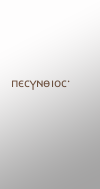ⲡⲉⲥⲩⲛⲑⲓⲟⲥ·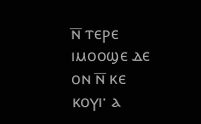ⲛ̅ ⲧⲉⲣⲉ ⲓⲙⲟⲟϣⲉ ⲇⲉ ⲟⲛ ⲛ̅ ⲕⲉ ⲕⲟⲩⲓ· ⲁ